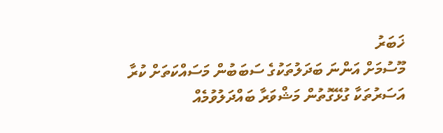ޚަބަރު
މޫސުމަށް އަންނަ ބަދަލުތަކުގެ ސަބަބުން މަސައްކަތަށް ކުރާ އަސަރުތަކާ ގުޅޭގޮތުން މަޝްވަރާ ބައްދަލުވުމެއް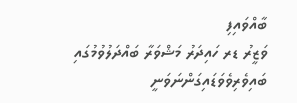ބާއްވައިފި
ވަޒީރު ޑރ ހައިދަރު މަޝްވަރާ ބައްދަލުވުމުގައި ބައިވެރިވެވަޑައިގަންނަވަނީ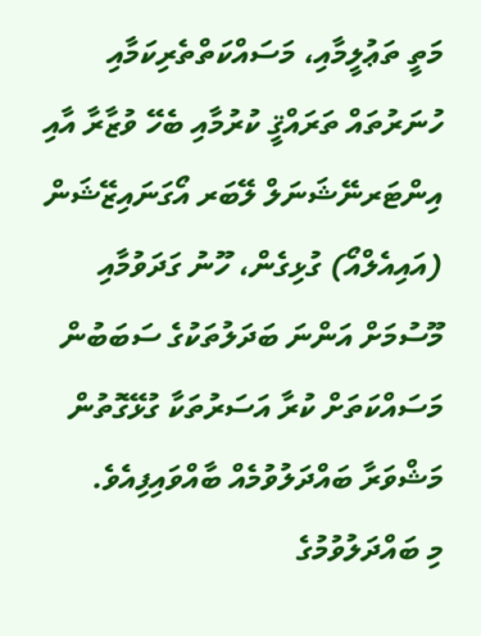މަތީ ތަޢުލީމާއި، މަސައްކަތްތެރިކަމާއި ހުނަރުތައް ތަރައްޤީ ކުރުމާއި ބެހޭ ވުޒާރާ އާއި އިންޓަރނޭޝަނަލް ލޭބަރ އޯގަނައިޒޭޝަން (އައިއެލްއޯ) ގުޅިގެން، ހޫނު ގަދަވުމާއި މޫސުމަށް އަންނަ ބަދަލުތަކުގެ ސަބަބުން މަސައްކަތަށް ކުރާ އަސަރުތަކާ ގުޅޭގޮތުން މަޝްވަރާ ބައްދަލުވުމެއް ބާއްވައިފިއެވެ.
މި ބައްދަލުވުމުގެ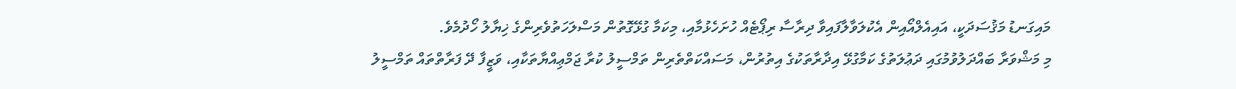މައިގަނޑު މަޤުސަދަކީ، އައިއެލްއޯއިން އެކުލަވާލާފައިވާ ދިރާސާ ރިޕޯޓެއް ހުށަހެޅުމާއި، މިކަމާ ގުޅޭގޮތުން މަސްލަހަތުވެރިންގެ ޚިޔާލު ހޯދުމެވެ.
މި މަޝްވަރާ ބައްދަލުވުމުގައި ދަޢުލަތުގެ ކަމާގުޅޭ އިދާރާތަކުގެ އިތުރުން، މަސައްކަތްތެރިން ތަމްސީލު ކުރާ ޖަމްޢިއްޔާތަކާއި، ވަޒީފާ ދޭ ފަރާތްތައް ތަމްސީލު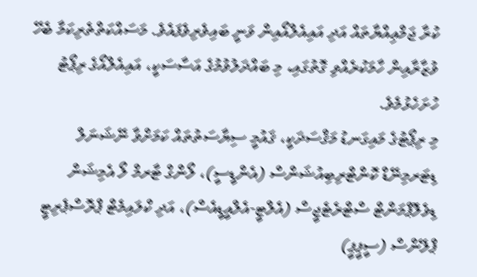ކުރާ ޖަމްޢިއްޔާތައް އަދި އައިއެލްއޯއިން ވަނީ ބައިވެރިވެފައެވެ. މަސައްކަތްތެރިކަމާ ބެހޭ ވުޒާރާއިން ހާމަކުރެއްވި ގޮތުގައި، މި ބައްދަލުވުމުގެ އަސާސަކީ، އައިއެލްއޯގެ ރިޕޯޓު ހުށަހެޅުމެވެ.
މި ރިޕޯޓުގެ މައިގަނޑު މަޤްސަދަކީ، ޤައުމީ ސިޔާސަތުތައް ކަމަށްވާ ނޭޝަނަލް ޑިޓަރމިނޭޑް ކޮންޓްރިބިއުޝަންސް (އެންޑީސީ)، ލޯންގް ޓާރމް ލޯ އެމިޝަން ޑިވެލޮޕްމަންޓް ސްޓްރެޓެޖީސް (އެލްޓީ-އެލްއީޑީއެސް)، އަދި ކްލައިމެޓް ޕްރޮސްޕެރިޓީ ޕްލޭންސް (ސީޕީޕީ)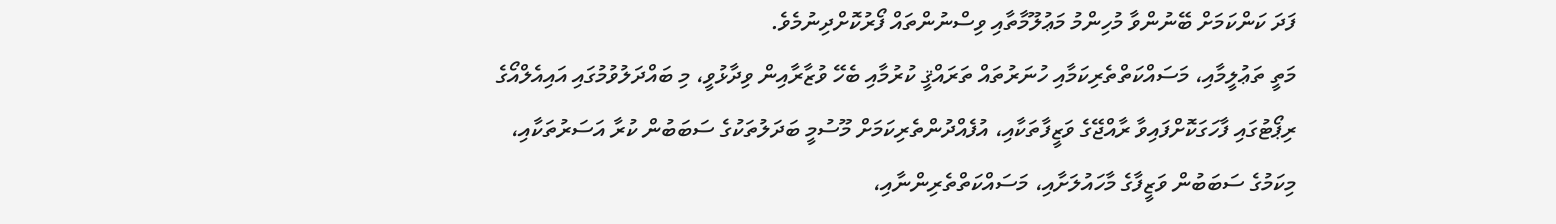ފަދަ ކަންކަމަށް ބޭނުންވާ މުހިންމު މަޢުލޫމާތާއި ވިސްނުންތައް ފޯރުކޮށްދިނުމެވެ.
މަތީ ތަޢުލީމާއި، މަސައްކަތްތެރިކަމާއި ހުނަރުތައް ތަރައްޤީ ކުރުމާއި ބެހޭ ވުޒާރާއިން ވިދާޅުވީ، މި ބައްދަލުވުމުގައި އައިއެލްއޯގެ ރިޕޯޓުގައި ފާހަގަކޮށްފައިވާ ރާއްޖޭގެ ވަޒީފާތަކާއި، އުފެއްދުންތެރިކަމަށް މޫސުމީ ބަދަލުތަކުގެ ސަބަބުން ކުރާ އަސަރުތަކާއި، މިކަމުގެ ސަބަބުން ވަޒީފާގެ މާހައުލަށާއި، މަސައްކަތްތެރިންނާއި،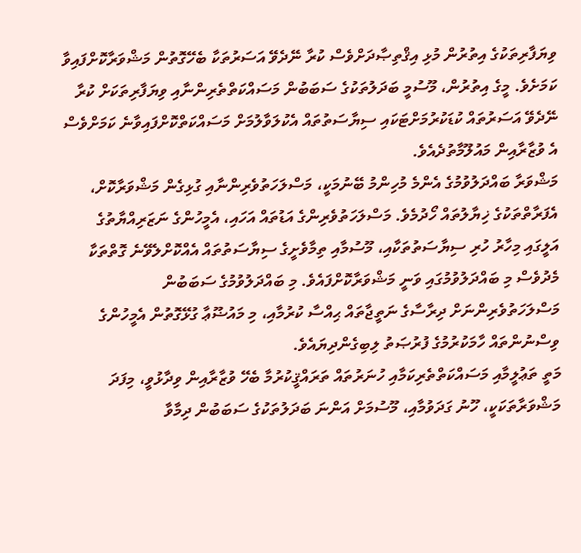ވިޔަފާރިތަކުގެ އިތުރުން މުޅި އިޤްތިޞާދަށްވެސް ކުރާ ނޭދެވޭ އަސަރުތަކާ ބެހޭގޮތުން މަޝްވަރާކޮށްފައިވާ ކަމަށެވެ. މީގެ އިތުރުން، މޫސުމީ ބަދަލުތަކުގެ ސަބަބުން މަސައްކަތްތެރިންނާއި ވިޔަފާރިތަކަށް ކުރާ ނޭދެވޭ އަސަރުތައް ކުޑަކުރުމަށްޓަކައި ސިޔާސަތުތައް އެކުލަވާލުމަށް މަސައްކަތްކޮށްފައިވާނެ ކަމަށްވެސް އެ ވުޒާރާއިން މައުލޫމާތުދެއެވެ.
މަޝްވަރާ ބައްދަލުވުމުގެ އެންމެ މުހިންމު ބޭނުމަކީ، މަސްލަހަތުވެރިންނާއި ގުޅިގެން މަޝްވަރާކޮށް، އެފަރާތްތަކުގެ ޚިޔާލުތައް ހޯދުމެވެ. މަސްލަހަތުވެރިންގެ އަޑުތައް އަހައި، އެމީހުންގެ ނަޒަރިއްޔާތުގެ އަލީގައި މިހާރު ހުރި ސިޔާސަތުތަކާއި، މޫސުމާއި ތިމާވެށީގެ ސިޔާސަތުތައް އެއްކޮށްލެވޭނެ ގޮތްތަކާ މެދުވެސް މި ބައްދަލުވުމުގައި ވަނީ މަޝްވަރާކޮށްފައެވެ. މި ބައްދަލުވުމުގެ ސަބަބުން މަސްލަހަތުވެރިންނަށް ދިރާސާގެ ނަތީޖާތައް ޙިއްސާ ކުރުމާއި، މި މައުޟޫޢާ ގުޅޭގޮތުން އެމީހުންގެ ވިސްނުންތައް ހާމަކުރުމުގެ ފުރުޞަތު ލިބިގެންދިޔައެވެ.
މަތީ ތަޢުލީމާއި މަސައްކަތްތެރިކަމާއި ހުނަރުތައް ތަރައްޤީކުރުމާ ބެހޭ ވުޒާރާއިން ވިދާޅުވީ، މިފަދަ މަޝްވަރާތަކަކީ، ހޫނު ގަދަވުމާއި، މޫސުމަށް އަންނަ ބަދަލުތަކުގެ ސަބަބުން ދިމާވާ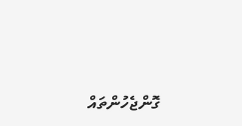ގޮންޖެހުންތައް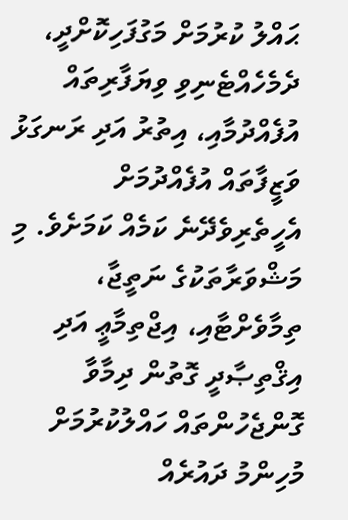ޙައްލު ކުރުމަށް މަގުފަހިކޮށްދީ، ދެމެހެއްޓެނިވި ވިޔަފާރިތައް އުފެއްދުމާއި، އިތުރު އަދި ރަނގަޅު ވަޒީފާތައް އުފެއްދުމަށް އެހީތެރިވެދޭނެ ކަމެއް ކަމަށެވެ. މި މަޝްވަރާތަކުގެ ނަތީޖާ، ތިމާވެށްޓާއި، އިޖްތިމާޢީ އަދި އިޤްތިޞާދީ ގޮތުން ދިމާވާ ގޮންޖެހުންތައް ހައްލުކުރުމަށް މުހިންމު ދައުރެއް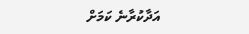އަދާކުރާނެ ކަމަށް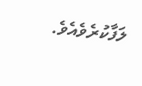ލަފާކުރެވެއެވެ.